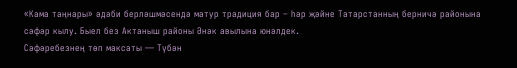«Кама таңнары» әдәби берләшмәсендә матур традиция бар – һәр җәйне Татарстанның берничә районына сәфәр кылу. Быел без Актаныш районы Әнәк авылына юнәлдек.
Сәфәребезнең төп максаты — Түбән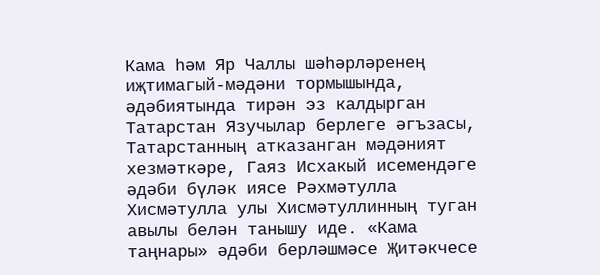Кама һәм Яр Чаллы шәһәрләренең иҗтимагый-мәдәни тормышында, әдәбиятында тирән эз калдырган Татарстан Язучылар берлеге әгъзасы, Татарстанның атказанган мәдәният хезмәткәре, Гаяз Исхакый исемендәге әдәби бүләк иясе Рәхмәтулла Хисмәтулла улы Хисмәтуллинның туган авылы белән танышу иде. «Кама таңнары» әдәби берләшмәсе Җитәкчесе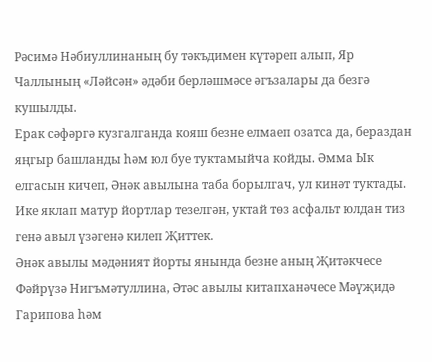Рәсимә Нәбиуллинаның бу тәкъдимен күтәреп алып, Яр Чаллының «Ләйсән» әдәби берләшмәсе әгъзалары да безгә кушылды.
Ерак сәфәргә кузгалганда кояш безне елмаеп озатса да, бераздан яңгыр башланды һәм юл буе туктамыйча койды. Әмма Ык елгасын кичеп, Әнәк авылына таба борылгач, ул кинәт туктады. Ике яклап матур йортлар тезелгән, уктай төз асфальт юлдан тиз генә авыл үзәгенә килеп Җиттек.
Әнәк авылы мәдәният йорты янында безне аның Җитәкчесе Фәйрүзә Нигъмәтуллина, Әтәс авылы китапханәчесе Мәүҗидә Гарипова һәм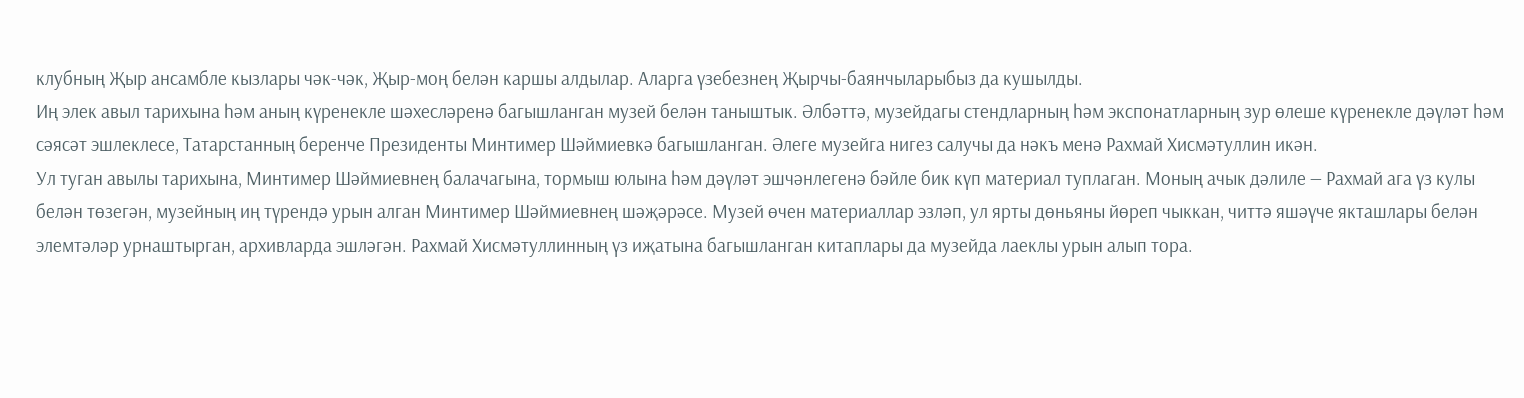клубның Җыр ансамбле кызлары чәк-чәк, Җыр-моң белән каршы алдылар. Аларга үзебезнең Җырчы-баянчыларыбыз да кушылды.
Иң элек авыл тарихына һәм аның күренекле шәхесләренә багышланган музей белән таныштык. Әлбәттә, музейдагы стендларның һәм экспонатларның зур өлеше күренекле дәүләт һәм сәясәт эшлеклесе, Татарстанның беренче Президенты Минтимер Шәймиевкә багышланган. Әлеге музейга нигез салучы да нәкъ менә Рахмай Хисмәтуллин икән.
Ул туган авылы тарихына, Минтимер Шәймиевнең балачагына, тормыш юлына һәм дәүләт эшчәнлегенә бәйле бик күп материал туплаган. Моның ачык дәлиле — Рахмай ага үз кулы белән төзегән, музейның иң түрендә урын алган Минтимер Шәймиевнең шәҗәрәсе. Музей өчен материаллар эзләп, ул ярты дөньяны йөреп чыккан, читтә яшәүче якташлары белән элемтәләр урнаштырган, архивларда эшләгән. Рахмай Хисмәтуллинның үз иҗатына багышланган китаплары да музейда лаеклы урын алып тора.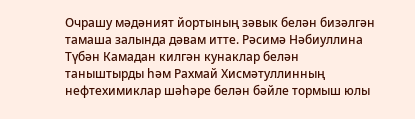Очрашу мәдәният йортының зәвык белән бизәлгән тамаша залында дәвам итте. Рәсимә Нәбиуллина Түбән Камадан килгән кунаклар белән таныштырды һәм Рахмай Хисмәтуллинның нефтехимиклар шәһәре белән бәйле тормыш юлы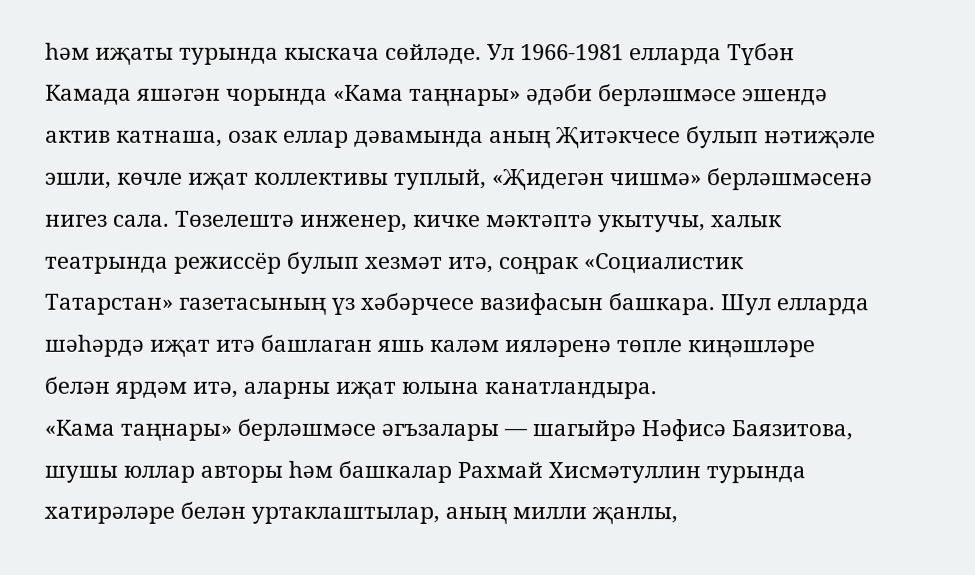һәм иҗаты турында кыскача сөйләде. Ул 1966-1981 елларда Түбән Камада яшәгән чорында «Кама таңнары» әдәби берләшмәсе эшендә актив катнаша, озак еллар дәвамында аның Җитәкчесе булып нәтиҗәле эшли, көчле иҗат коллективы туплый, «Җидегән чишмә» берләшмәсенә нигез сала. Төзелештә инженер, кичке мәктәптә укытучы, халык театрында режиссёр булып хезмәт итә, соңрак «Социалистик Татарстан» газетасының үз хәбәрчесе вазифасын башкара. Шул елларда шәһәрдә иҗат итә башлаган яшь каләм ияләренә төпле киңәшләре белән ярдәм итә, аларны иҗат юлына канатландыра.
«Кама таңнары» берләшмәсе әгъзалары — шагыйрә Нәфисә Баязитова, шушы юллар авторы һәм башкалар Рахмай Хисмәтуллин турында хатирәләре белән уртаклаштылар, аның милли җанлы,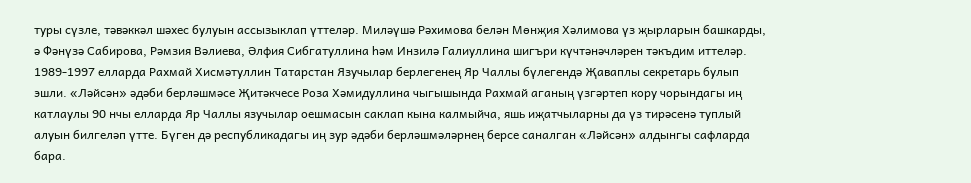туры сүзле, тәвәккәл шәхес булуын ассызыклап үттеләр. Миләүшә Рәхимова белән Мөнҗия Хәлимова үз җырларын башкарды, ә Фәнүзә Сабирова, Рәмзия Вәлиева, Әлфия Сибгатуллина һәм Инзилә Галиуллина шигъри күчтәнәчләрен тәкъдим иттеләр.
1989-1997 елларда Рахмай Хисмәтуллин Татарстан Язучылар берлегенең Яр Чаллы бүлегендә Җаваплы секретарь булып эшли. «Ләйсән» әдәби берләшмәсе Җитәкчесе Роза Хәмидуллина чыгышында Рахмай аганың үзгәртеп кору чорындагы иң катлаулы 90 нчы елларда Яр Чаллы язучылар оешмасын саклап кына калмыйча, яшь иҗатчыларны да үз тирәсенә туплый алуын билгеләп үтте. Бүген дә республикадагы иң зур әдәби берләшмәләрнең берсе саналган «Ләйсән» алдынгы сафларда бара.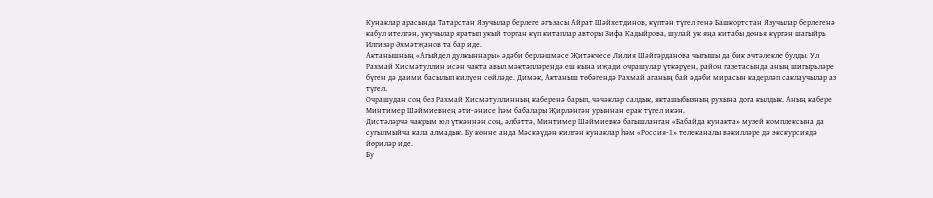Кунаклар арасында Татарстан Язучылар берлеге әгъзасы Айрат Шәйхетдинов, күптән түгел генә Башкортстан Язучылар берлегенә кабул ителгән, укучылар яратып укый торган күп китаплар авторы Зифа Кадыйрова, шулай ук яңа китабы дөнья күргән шагыйрь Илгизәр Әхмәтҗанов та бар иде.
Актанышның «Агыйдел дулкыннары» әдәби берләшмәсе Җитәкчесе Лилия Шәйгәрданова чыгышы да бик эчтәлекле булды. Ул Рахмай Хисмәтуллин исән чакта авыл мәктәпләрендә еш кына иҗади очрашулар үткәрүен, район газетасында аның шигырьләре бүген дә даими басылып килүен сөйләде. Димәк, Актаныш төбәгендә Рахмай аганың бай әдәби мирасын кадерләп саклаучылар аз түгел.
Очрашудан соң без Рахмай Хисмәтуллинның каберенә барып, чәчәкләр салдык, якташыбызның рухына дога кылдык. Аның кабере Минтимер Шәймиевнең әти-әнисе һәм бабалары Җирләнгән урыннан ерак түгел икән.
Дистәләрчә чакрым юл үткәннән соң, әлбәттә, Минтимер Шәймиевкә багышланган «Бабайда кунакта» музей комплексына да сугылмыйча кала алмадык. Бу көнне анда Мәскәүдән килгән кунаклар һәм «Россия-1» телеканалы вәкилләре дә экскурсиядә йөриләр иде.
Бу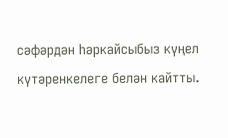сәфәрдән һәркайсыбыз күңел күтәренкелеге белән кайтты.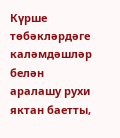Күрше төбәкләрдәге каләмдәшләр белән аралашу рухи яктан баетты,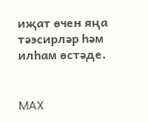иҗат өчен яңа тәэсирләр һәм илһам өстәде.


MAX